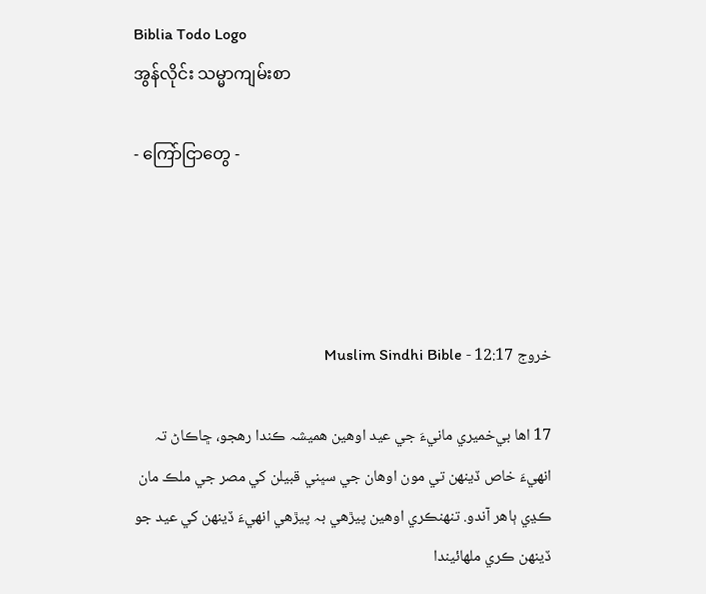Biblia Todo Logo
အွန်လိုင်း သမ္မာကျမ်းစာ

- ကြော်ငြာတွေ -




خروج 12:17 - Muslim Sindhi Bible

17 اها بي‌خميري مانيءَ جي عيد اوهين هميشہ ڪندا رهجو، ڇاڪاڻ تہ انهيءَ خاص ڏينهن تي مون اوهان جي سڀني قبيلن کي مصر جي ملڪ مان ڪڍي ٻاهر آندو. تنهنڪري اوهين پيڙهي بہ پيڙهي انهيءَ ڏينهن کي عيد جو ڏينهن ڪري ملهائيندا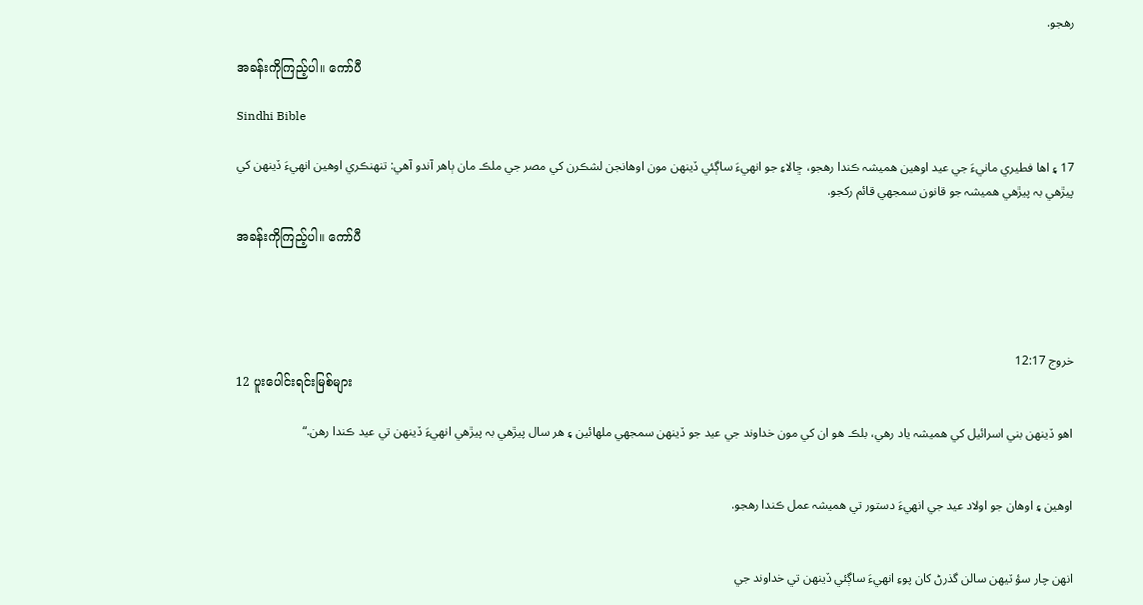رهجو.

အခန်းကိုကြည့်ပါ။ ကော်ပီ

Sindhi Bible

17 ۽ اها فطيري مانيءَ جي عيد اوهين هميشہ ڪندا رهجو، ڇالاءِ جو انهيءَ ساڳئي ڏينهن مون اوهانجن لشڪرن کي مصر جي ملڪ مان ٻاهر آندو آهي: تنهنڪري اوهين انهيءَ ڏينهن کي پيڙهي بہ پيڙهي هميشہ جو قانون سمجهي قائم رکجو.

အခန်းကိုကြည့်ပါ။ ကော်ပီ




خروج 12:17
12 ပူးပေါင်းရင်းမြစ်များ

اهو ڏينهن بني اسرائيل کي هميشہ ياد رهي، بلڪ هو ان کي مون خداوند جي عيد جو ڏينهن سمجھي ملهائين ۽ هر سال پيڙهي بہ پيڙهي انهيءَ ڏينهن تي عيد ڪندا رهن.“


اوهين ۽ اوهان جو اولاد عيد جي انهيءَ دستور تي هميشہ عمل ڪندا رهجو.


انهن چار سؤ ٽيهن سالن گذرڻ کان پوءِ انهيءَ ساڳئي ڏينهن تي خداوند جي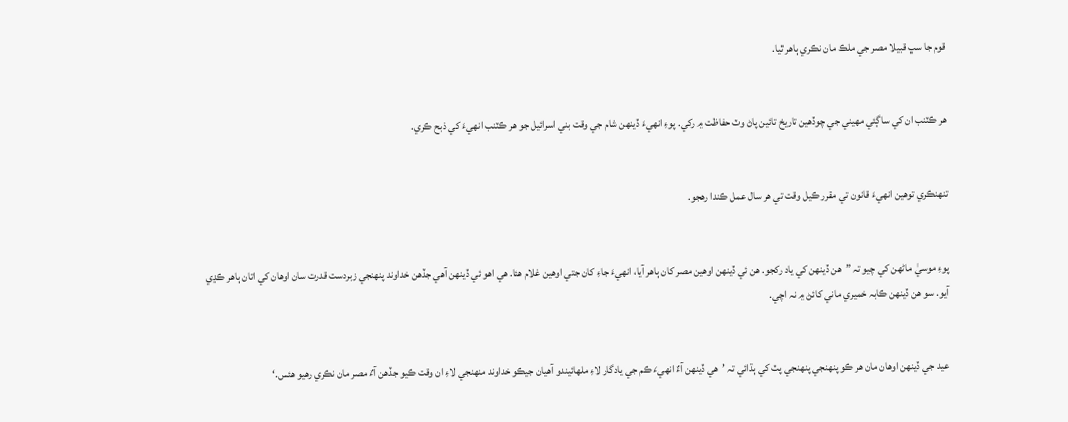قوم جا سڀ قبيلا مصر جي ملڪ مان نڪري ٻاهر ٿيا.


هر ڪٽنب ان کي ساڳئي مهيني جي چوڏهين تاريخ تائين پاڻ وٽ حفاظت ۾ رکي. پوءِ انهيءَ ڏينهن شام جي وقت بني اسرائيل جو هر ڪٽنب انهيءَ کي ذبح ڪري.


تنهنڪري توهين انهيءَ قانون تي مقرر ڪيل وقت تي هر سال عمل ڪندا رهجو.


پوءِ موسيٰ ماڻهن کي چيو تہ ”هن ڏينهن کي ياد رکجو. هن ئي ڏينهن اوهين مصر کان ٻاهر آيا، انهيءَ جاءِ کان جتي اوهين غلام هئا. هي اهو ئي ڏينهن آهي جڏهن خداوند پنهنجي زبردست قدرت سان اوهان کي اتان ٻاهر ڪڍي آيو. سو هن ڏينهن ڪابہ خميري ماني کائڻ ۾ نہ اچي.


عيد جي ڏينهن اوهان مان هر ڪو پنهنجي پنهنجي پٽ کي ٻڌائي تہ ’هي ڏينهن آءٌ انهيءَ ڪم جي يادگار لاءِ ملهائيندو آهيان جيڪو خداوند منهنجي لاءِ ان وقت ڪيو جڏهن آءٌ مصر مان نڪري رهيو هئس.‘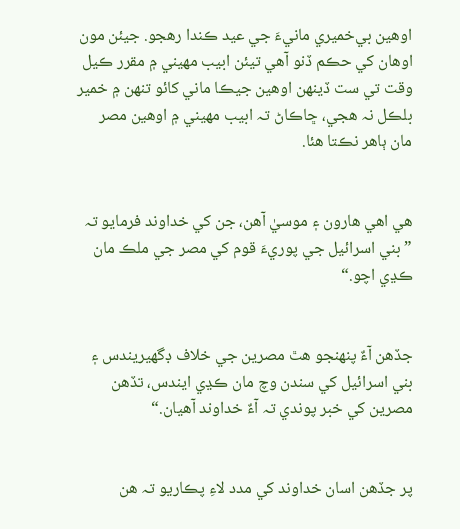اوهين بي‌خميري مانيءَ جي عيد ڪندا رهجو. جيئن مون اوهان کي حڪم ڏنو آهي تيئن ابيب مهيني ۾ مقرر ڪيل وقت تي ست ڏينهن اوهين جيڪا ماني کائو تنهن ۾ خمير بلڪل نہ هجي، ڇاڪاڻ تہ ابيب مهيني ۾ اوهين مصر مان ٻاهر نڪتا هئا.


هي اهي هارون ۽ موسيٰ آهن، جن کي خداوند فرمايو تہ ”بني اسرائيل جي پوريءَ قوم کي مصر جي ملڪ مان ڪڍي اچو.“


جڏهن آءٌ پنهنجو هٿ مصرين جي خلاف ڊگھيريندس ۽ بني اسرائيل کي سندن وچ مان ڪڍي ايندس، تڏهن مصرين کي خبر پوندي تہ آءٌ خداوند آهيان.“


پر جڏهن اسان خداوند کي مدد لاءِ پڪاريو تہ هن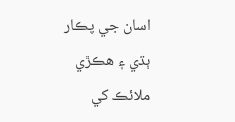اسان جي پڪار ٻڌي ۽ هڪڙي ملائڪ کي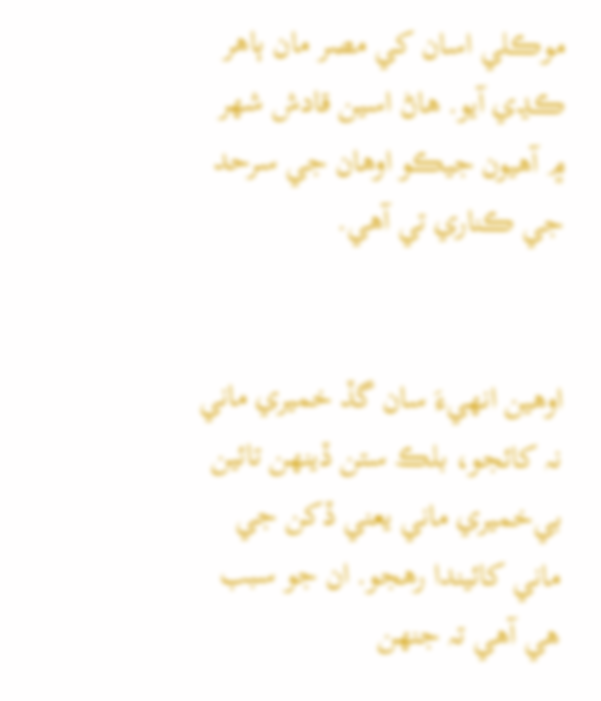موڪلي اسان کي مصر مان ٻاهر ڪڍي آيو. هاڻ اسين قادش شهر ۾ آهيون جيڪو اوهان جي سرحد جي ڪناري تي آهي.


اوهين انهيءَ سان گڏ خميري ماني نہ کائجو، بلڪ ستن ڏينهن تائين بي‌خميري ماني يعني ڏکن جي ماني کائيندا رهجو. ان جو سبب هي آهي تہ جنهن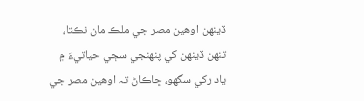ڏينهن اوهين مصر جي ملڪ مان نڪتا، تنهن ڏينهن کي پنهنجي سڄي حياتيءَ ۾ ياد رکي سگھو، ڇاڪاڻ تہ اوهين مصر جي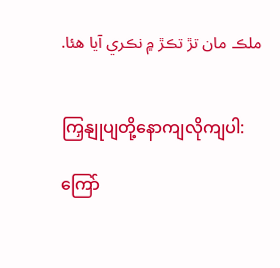ملڪ مان تڙ تڪڙ ۾ نڪري آيا هئا.


ကြှနျုပျတို့နောကျလိုကျပါ:

ကြော်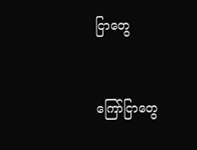ငြာတွေ


ကြော်ငြာတွေ